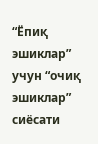“Ёпиқ эшиклар” учун “очиқ эшиклар” сиёсати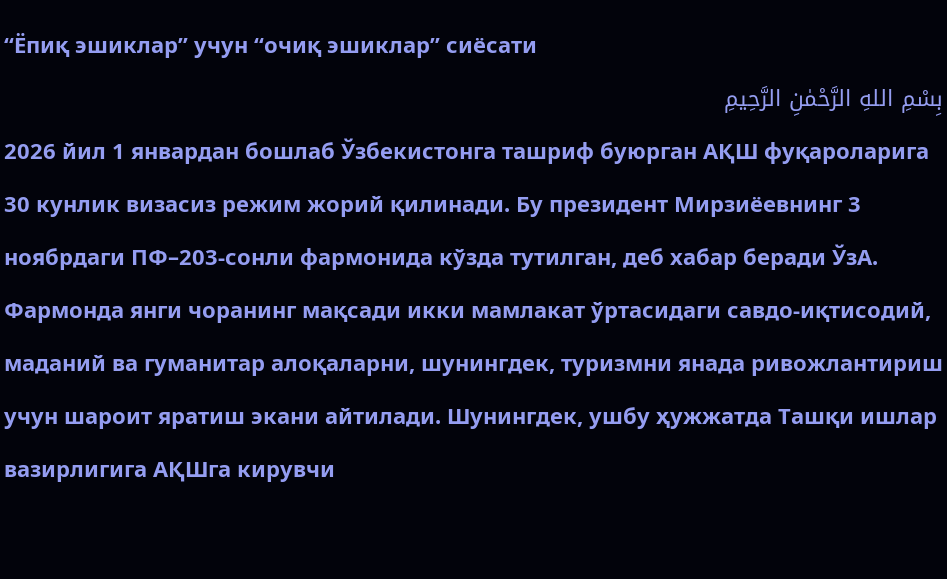“Ёпиқ эшиклар” учун “очиқ эшиклар” сиёсати
بِسْمِ اللهِ الرَّحْمٰنِ الرَّحِيمِ
2026 йил 1 январдан бошлаб Ўзбекистонга ташриф буюрган АҚШ фуқароларига 30 кунлик визасиз режим жорий қилинади. Бу президент Мирзиёевнинг 3 ноябрдаги ПФ–203-сонли фармонида кўзда тутилган, деб хабар беради ЎзА.
Фармонда янги чоранинг мақсади икки мамлакат ўртасидаги савдо-иқтисодий, маданий ва гуманитар алоқаларни, шунингдек, туризмни янада ривожлантириш учун шароит яратиш экани айтилади. Шунингдек, ушбу ҳужжатда Ташқи ишлар вазирлигига АҚШга кирувчи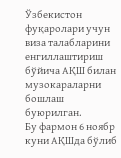Ўзбекистон фуқаролари учун виза талабларини енгиллаштириш бўйича АҚШ билан музокараларни бошлаш буюрилган.
Бу фармон 6 ноябр куни АҚШда бўлиб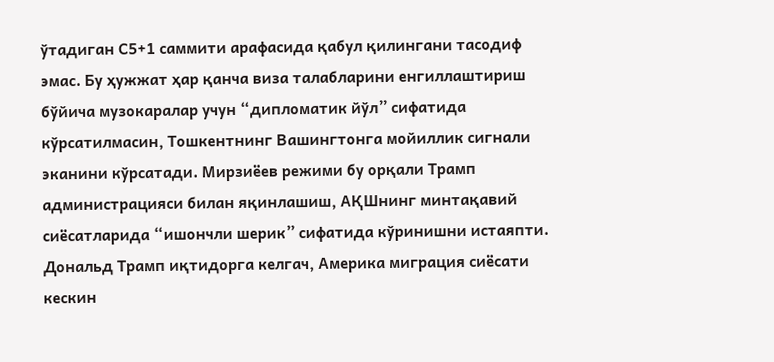ўтадиган С5+1 саммити арафасида қабул қилингани тасодиф эмас. Бу ҳужжат ҳар қанча виза талабларини енгиллаштириш бўйича музокаралар учун “дипломатик йўл” сифатида кўрсатилмасин, Тошкентнинг Вашингтонга мойиллик сигнали эканини кўрсатади. Мирзиёев режими бу орқали Трамп администрацияси билан яқинлашиш, АҚШнинг минтақавий сиёсатларида “ишончли шерик” сифатида кўринишни истаяпти.
Дональд Трамп иқтидорга келгач, Америка миграция сиёсати кескин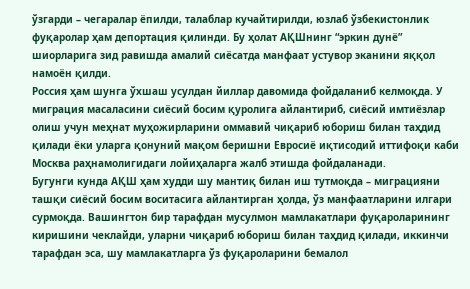ўзгарди – чегаралар ёпилди, талаблар кучайтирилди, юзлаб ўзбекистонлик фуқаролар ҳам депортация қилинди. Бу ҳолат АҚШнинг “эркин дунё” шиорларига зид равишда амалий сиёсатда манфаат устувор эканини яққол намоён қилди.
Россия ҳам шунга ўхшаш усулдан йиллар давомида фойдаланиб келмоқда. У миграция масаласини сиёсий босим қуролига айлантириб, сиёсий имтиёзлар олиш учун меҳнат муҳожирларини оммавий чиқариб юбориш билан таҳдид қилади ёки уларга қонуний мақом беришни Евросиё иқтисодий иттифоқи каби Москва раҳнамолигидаги лойиҳаларга жалб этишда фойдаланади.
Бугунги кунда АҚШ ҳам худди шу мантиқ билан иш тутмоқда – миграцияни ташқи сиёсий босим воситасига айлантирган ҳолда, ўз манфаатларини илгари сурмоқда. Вашингтон бир тарафдан мусулмон мамлакатлари фуқароларининг киришини чеклайди, уларни чиқариб юбориш билан таҳдид қилади, иккинчи тарафдан эса, шу мамлакатларга ўз фуқароларини бемалол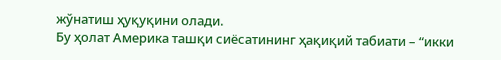жўнатиш ҳуқуқини олади.
Бу ҳолат Америка ташқи сиёсатининг ҳақиқий табиати – “икки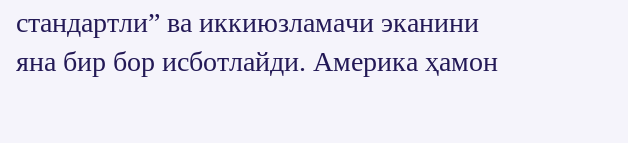стандартли” ва иккиюзламачи эканини яна бир бор исботлайди. Америка ҳамон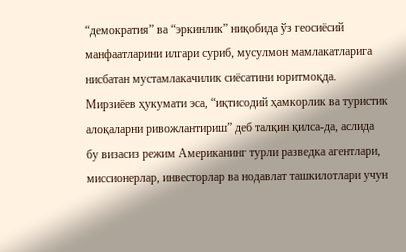“демократия” ва “эркинлик” ниқобида ўз геосиёсий манфаатларини илгари суриб, мусулмон мамлакатларига нисбатан мустамлакачилик сиёсатини юритмоқда.
Мирзиёев ҳукумати эса, “иқтисодий ҳамкорлик ва туристик алоқаларни ривожлантириш” деб талқин қилса-да, аслида бу визасиз режим Американинг турли разведка агентлари, миссионерлар, инвесторлар ва нодавлат ташкилотлари учун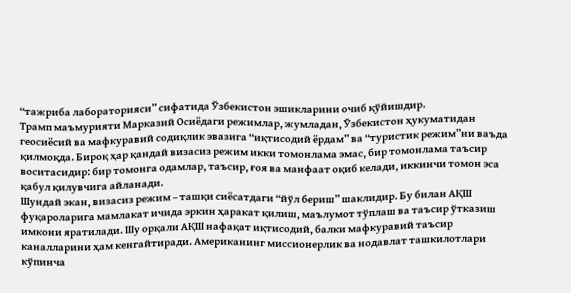“тажриба лабораторияси” сифатида Ўзбекистон эшикларини очиб қўйишдир.
Трамп маъмурияти Марказий Осиёдаги режимлар, жумладан, Ўзбекистон ҳукуматидан геосиёсий ва мафкуравий содиқлик эвазига “иқтисодий ёрдам” ва “туристик режим”ни ваъда қилмоқда. Бироқ ҳар қандай визасиз режим икки томонлама эмас, бир томонлама таъсир воситасидир: бир томонга одамлар, таъсир, ғоя ва манфаат оқиб келади, иккинчи томон эса қабул қилувчига айланади.
Шундай экан, визасиз режим – ташқи сиёсатдаги “йўл бериш” шаклидир. Бу билан АҚШ фуқароларига мамлакат ичида эркин ҳаракат қилиш, маълумот тўплаш ва таъсир ўтказиш имкони яратилади. Шу орқали АҚШ нафақат иқтисодий, балки мафкуравий таъсир каналларини ҳам кенгайтиради. Американинг миссионерлик ва нодавлат ташкилотлари кўпинча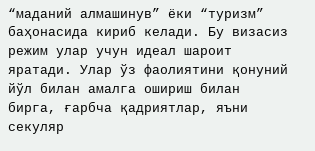“маданий алмашинув” ёки “туризм” баҳонасида кириб келади. Бу визасиз режим улар учун идеал шароит яратади. Улар ўз фаолиятини қонуний йўл билан амалга ошириш билан бирга, ғарбча қадриятлар, яъни секуляр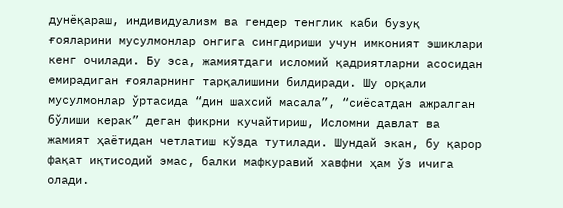дунёқараш, индивидуализм ва гендер тенглик каби бузуқ ғояларини мусулмонлар онгига сингдириши учун имконият эшиклари кенг очилади. Бу эса, жамиятдаги исломий қадриятларни асосидан емирадиган ғояларнинг тарқалишини билдиради. Шу орқали мусулмонлар ўртасида “дин шахсий масала”, “сиёсатдан ажралган бўлиши керак” деган фикрни кучайтириш, Исломни давлат ва жамият ҳаётидан четлатиш кўзда тутилади. Шундай экан, бу қарор фақат иқтисодий эмас, балки мафкуравий хавфни ҳам ўз ичига олади.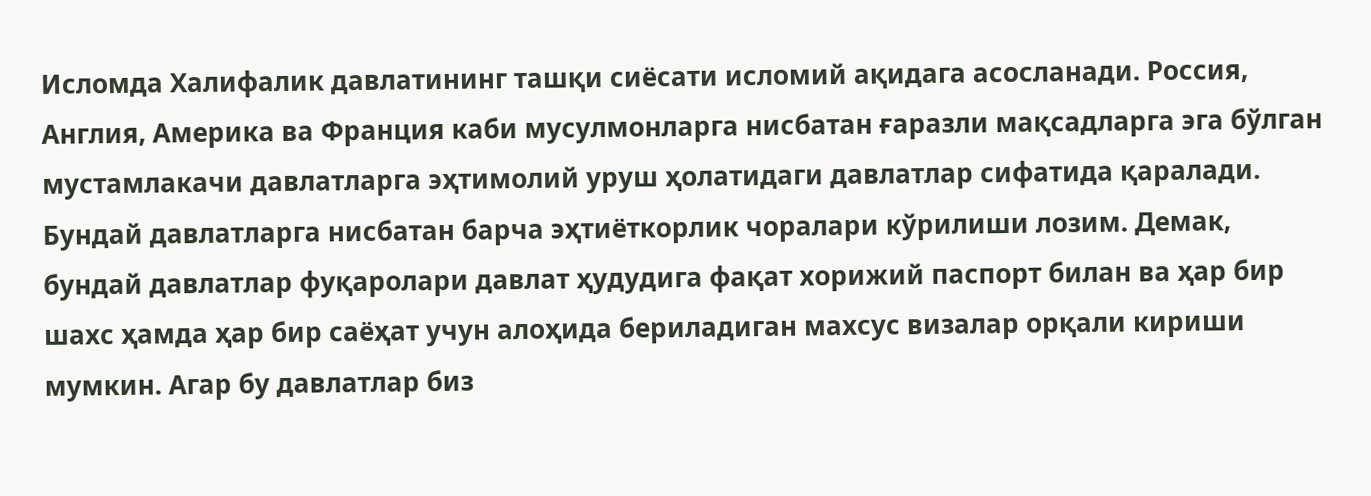Исломда Халифалик давлатининг ташқи сиёсати исломий ақидага асосланади. Россия, Англия, Америка ва Франция каби мусулмонларга нисбатан ғаразли мақсадларга эга бўлган мустамлакачи давлатларга эҳтимолий уруш ҳолатидаги давлатлар сифатида қаралади. Бундай давлатларга нисбатан барча эҳтиёткорлик чоралари кўрилиши лозим. Демак, бундай давлатлар фуқаролари давлат ҳудудига фақат хорижий паспорт билан ва ҳар бир шахс ҳамда ҳар бир саёҳат учун алоҳида бериладиган махсус визалар орқали кириши мумкин. Агар бу давлатлар биз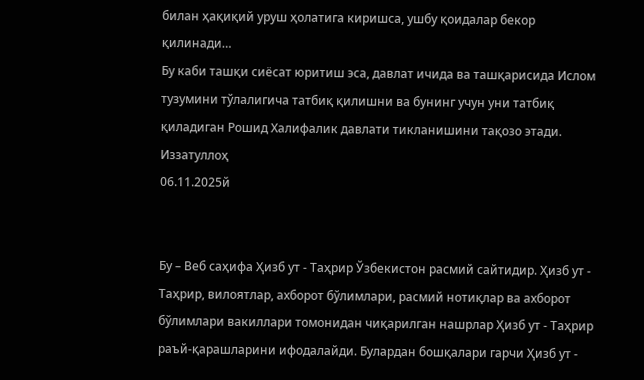билан ҳақиқий уруш ҳолатига киришса, ушбу қоидалар бекор қилинади…
Бу каби ташқи сиёсат юритиш эса, давлат ичида ва ташқарисида Ислом тузумини тўлалигича татбиқ қилишни ва бунинг учун уни татбиқ қиладиган Рошид Халифалик давлати тикланишини тақозо этади.
Иззатуллоҳ
06.11.2025й


Бу – Веб саҳифа Ҳизб ут - Таҳрир Ўзбекистон расмий сайтидир. Ҳизб ут - Таҳрир, вилоятлар, ахборот бўлимлари, расмий нотиқлар ва ахборот бўлимлари вакиллари томонидан чиқарилган нашрлар Ҳизб ут - Таҳрир раъй-қарашларини ифодалайди. Булардан бошқалари гарчи Ҳизб ут -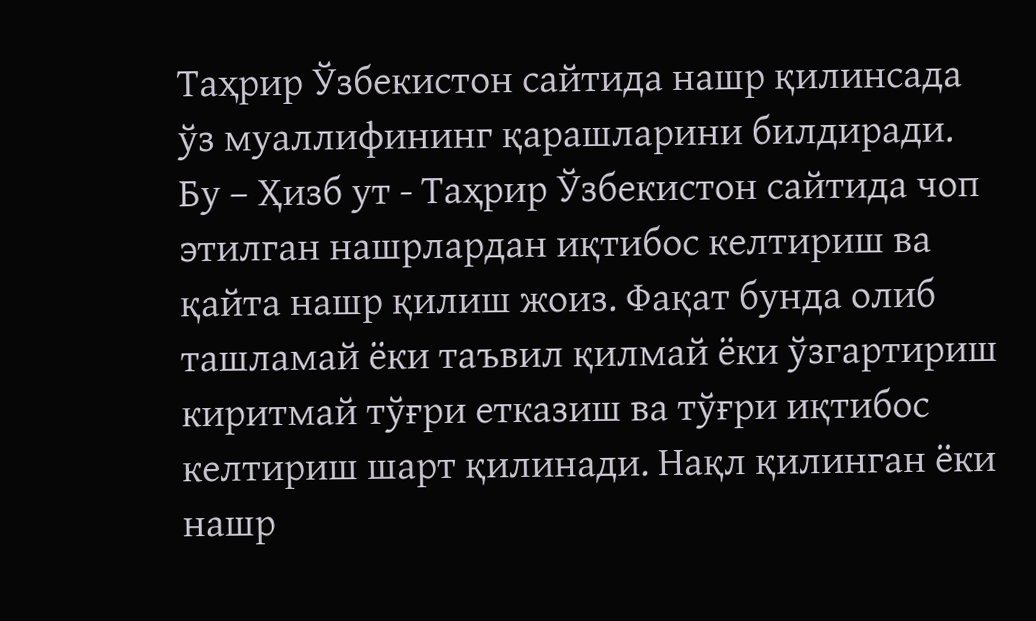Таҳрир Ўзбекистон сайтида нашр қилинсада ўз муаллифининг қарашларини билдиради. Бу – Ҳизб ут - Таҳрир Ўзбекистон сайтида чоп этилган нашрлардан иқтибос келтириш ва қайта нашр қилиш жоиз. Фақат бунда олиб ташламай ёки таъвил қилмай ёки ўзгартириш киритмай тўғри етказиш ва тўғри иқтибос келтириш шарт қилинади. Нақл қилинган ёки нашр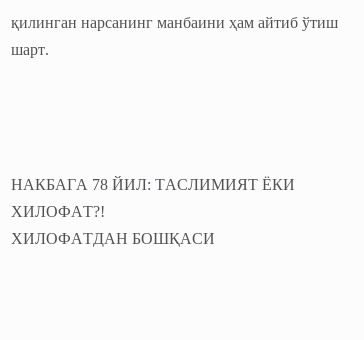қилинган нарсанинг манбаини ҳам айтиб ўтиш шарт.




НАКБАГА 78 ЙИЛ: ТАСЛИМИЯТ ЁКИ ХИЛОФАТ?!
ХИЛОФАТДАН БОШҚАСИ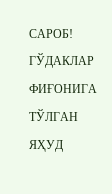САРОБ!
ГЎДАКЛАР ФИҒОНИГА ТЎЛГАН ЯҲУД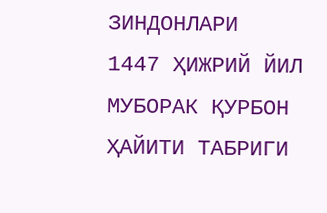ЗИНДОНЛАРИ
1447 ҲИЖРИЙ ЙИЛ МУБОРАК ҚУРБОН ҲАЙИТИ ТАБРИГИ